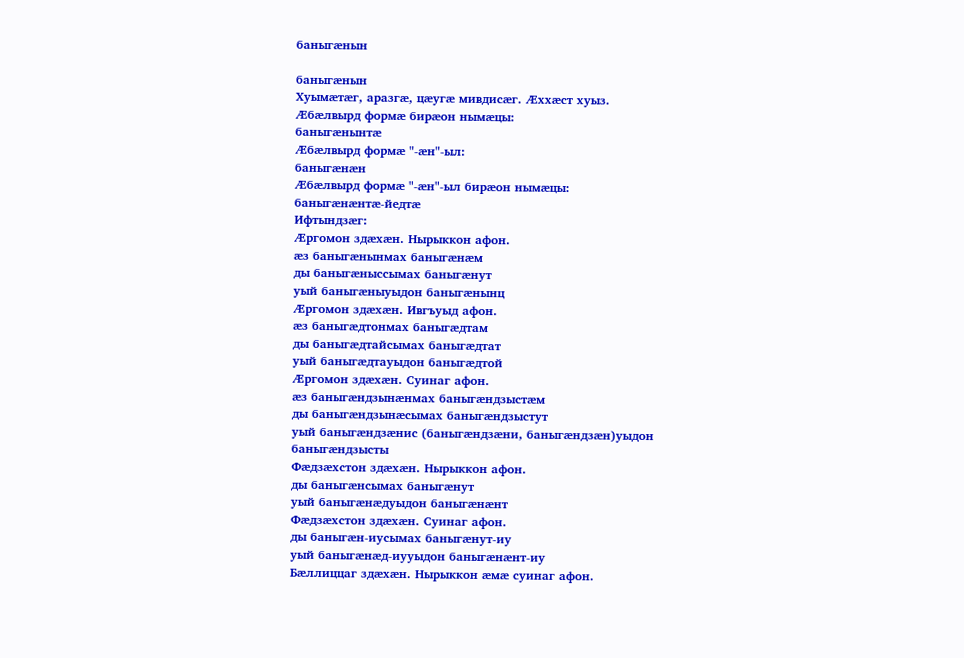баныгæнын

баныгæнын
Хуымæтæг, аразгæ, цæугæ мивдисæг. Æххæст хуыз.
Æбæлвырд формæ бирæон нымæцы:
баныгæнынтæ
Æбæлвырд формæ "-æн"-ыл:
баныгæнæн
Æбæлвырд формæ "-æн"-ыл бирæон нымæцы:
баныгæнæнтæ-йедтæ
Ифтындзæг:
Æргомон здæхæн. Нырыккон афон.
æз баныгæнынмах баныгæнæм
ды баныгæныссымах баныгæнут
уый баныгæныуыдон баныгæнынц
Æргомон здæхæн. Ивгъуыд афон.
æз баныгæдтонмах баныгæдтам
ды баныгæдтайсымах баныгæдтат
уый баныгæдтауыдон баныгæдтой
Æргомон здæхæн. Суинаг афон.
æз баныгæндзынæнмах баныгæндзыстæм
ды баныгæндзынæсымах баныгæндзыстут
уый баныгæндзæнис (баныгæндзæни, баныгæндзæн)уыдон баныгæндзысты
Фæдзæхстон здæхæн. Нырыккон афон.
ды баныгæнсымах баныгæнут
уый баныгæнæдуыдон баныгæнæнт
Фæдзæхстон здæхæн. Суинаг афон.
ды баныгæн-иусымах баныгæнут-иу
уый баныгæнæд-иууыдон баныгæнæнт-иу
Бæллиццаг здæхæн. Нырыккон æмæ суинаг афон.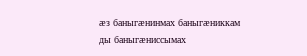æз баныгæнинмах баныгæниккам
ды баныгæниссымах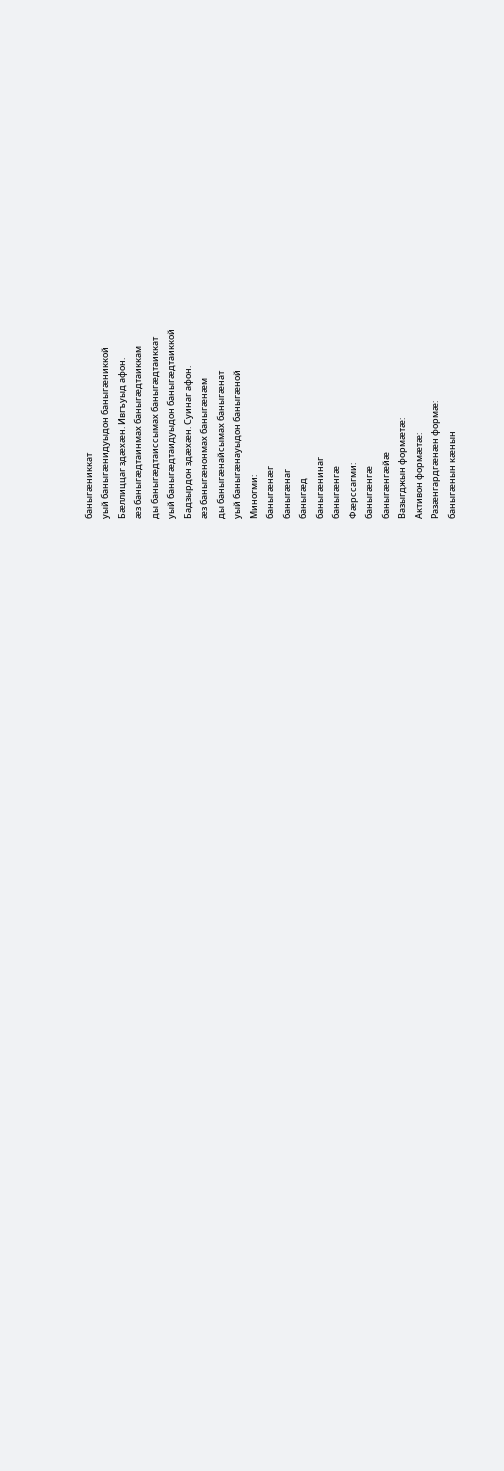баныгæниккат
уый баныгæнидуыдон баныгæниккой
Бæллиццаг здæхæн. Ивгъуыд афон.
æз баныгæдтаинмах баныгæдтаиккам
ды баныгæдтаиссымах баныгæдтаиккат
уый баныгæдтаидуыдон баныгæдтаиккой
Бадзырдон здæхæн. Суинаг афон.
æз баныгæнонмах баныгæнæм
ды баныгæнайсымах баныгæнат
уый баныгæнауыдон баныгæной
Миногми:
баныгæнæг
баныгæнаг
баныгæд
баныгæнинаг
баныгæнгæ
Фæрссагми:
баныгæнгæ
баныгæнгæйæ
Вазыгджын формæтæ:
Активон формæтæ:
Разæнгардгæнæн формæ:
баныгæнын кæнын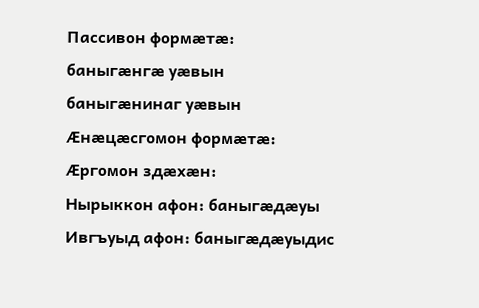Пассивон формæтæ:
баныгæнгæ уæвын
баныгæнинаг уæвын
Æнæцæсгомон формæтæ:
Æргомон здæхæн:
Нырыккон афон: баныгæдæуы
Ивгъуыд афон: баныгæдæуыдис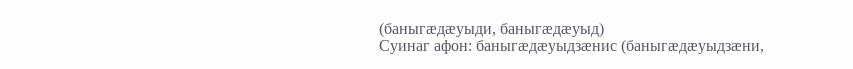(баныгæдæуыди, баныгæдæуыд)
Суинаг афон: баныгæдæуыдзæнис (баныгæдæуыдзæни,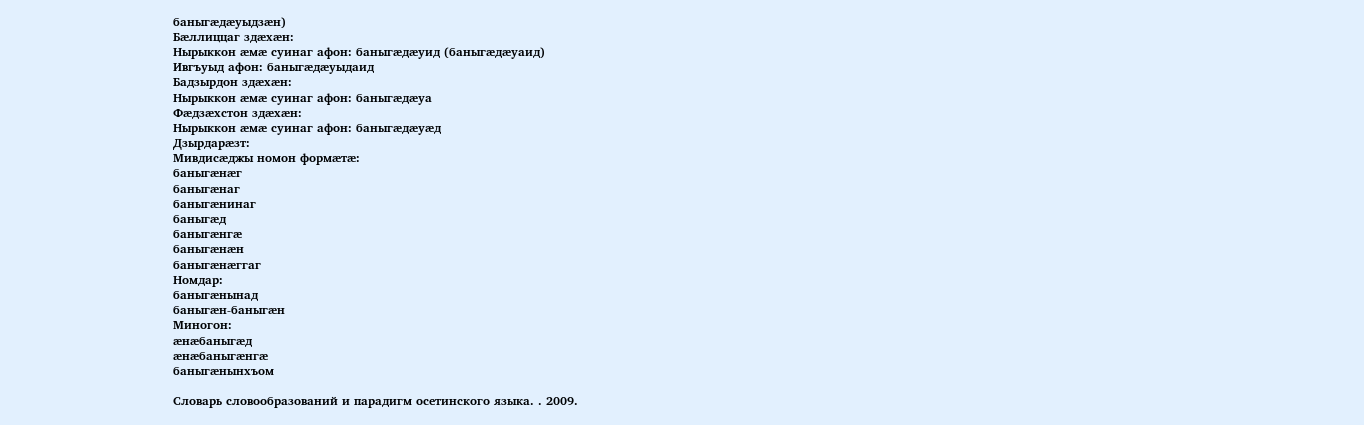баныгæдæуыдзæн)
Бæллиццаг здæхæн:
Нырыккон æмæ суинаг афон: баныгæдæуид (баныгæдæуаид)
Ивгъуыд афон: баныгæдæуыдаид
Бадзырдон здæхæн:
Нырыккон æмæ суинаг афон: баныгæдæуа
Фæдзæхстон здæхæн:
Нырыккон æмæ суинаг афон: баныгæдæуæд
Дзырдарæзт:
Мивдисæджы номон формæтæ:
баныгæнæг
баныгæнаг
баныгæнинаг
баныгæд
баныгæнгæ
баныгæнæн
баныгæнæггаг
Номдар:
баныгæнынад
баныгæн-баныгæн
Миногон:
æнæбаныгæд
æнæбаныгæнгæ
баныгæнынхъом

Словарь словообразований и парадигм осетинского языка. . 2009.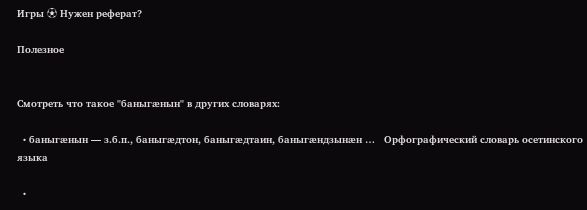Игры ⚽ Нужен реферат?

Полезное


Смотреть что такое "баныгæнын" в других словарях:

  • баныгæнын — з.б.п., баныгæдтон, баныгæдтаин, баныгæндзынæн …   Орфографический словарь осетинского языка

  •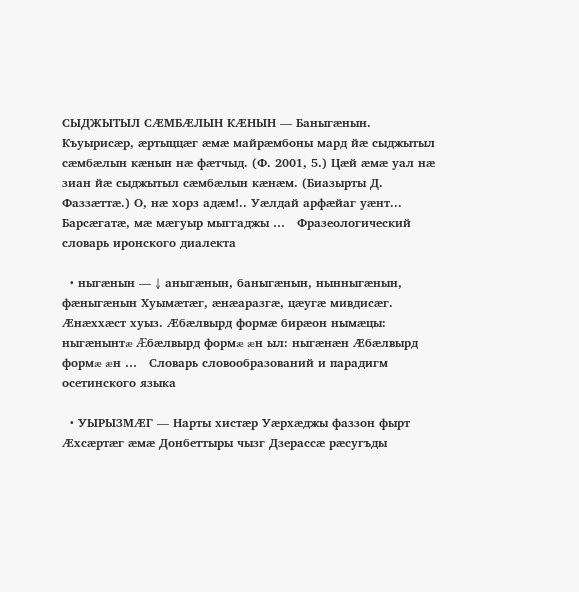СЫДЖЫТЫЛ СÆМБÆЛЫН КÆНЫН — Баныгæнын. Къуырисæр, æртыццæг æмæ майрæмбоны мард йæ сыджытыл сæмбæлын кæнын нæ фæтчыд. (Ф. 2001, 5.) Цæй æмæ уал нæ зиан йæ сыджытыл сæмбæлын кæнæм. (Биазырты Д. Фаззæттæ.) О, нæ хорз адæм!.. Уæлдай арфæйаг уæнт... Барсæгатæ, мæ мæгуыр мыггаджы …   Фразеологический словарь иронского диалекта

  • ныгæнын — ↓ аныгæнын, баныгæнын, нынныгæнын, фæныгæнын Хуымæтæг, æнæаразгæ, цæугæ мивдисæг. Æнæххæст хуыз. Æбæлвырд формæ бирæон нымæцы: ныгæнынтæ Æбæлвырд формæ æн ыл: ныгæнæн Æбæлвырд формæ æн …   Словарь словообразований и парадигм осетинского языка

  • УЫРЫЗМÆГ — Нарты хистæр Уæрхæджы фаззон фырт Æхсæртæг æмæ Донбеттыры чызг Дзерассæ рæсугъды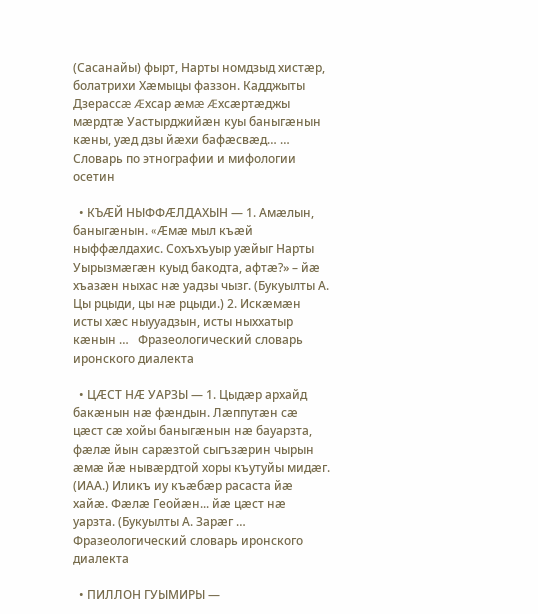(Сасанайы) фырт, Нарты номдзыд хистæр, болатрихи Хæмыцы фаззон. Кадджыты Дзерассæ Æхсар æмæ Æхсæртæджы мæрдтæ Уастырджийæн куы баныгæнын кæны, уæд дзы йæхи бафæсвæд… …   Словарь по этнографии и мифологии осетин

  • КЪÆЙ НЫФФÆЛДАХЫН — 1. Амæлын, баныгæнын. «Æмæ мыл къæй ныффæлдахис. Сохъхъуыр уæйыг Нарты Уырызмæгæн куыд бакодта, афтæ?» – йæ хъазæн ныхас нæ уадзы чызг. (Букуылты А. Цы рцыди, цы нæ рцыди.) 2. Искæмæн исты хæс ныууадзын, исты ныххатыр кæнын …   Фразеологический словарь иронского диалекта

  • ЦÆСТ НÆ УАРЗЫ — 1. Цыдæр архайд бакæнын нæ фæндын. Лæппутæн сæ цæст сæ хойы баныгæнын нæ бауарзта, фæлæ йын сарæзтой сыгъзæрин чырын æмæ йæ нывæрдтой хоры къутуйы мидæг. (ИАА.) Иликъ иу къæбæр расаста йæ хайæ. Фæлæ Геойæн... йæ цæст нæ уарзта. (Букуылты А. Зарæг …   Фразеологический словарь иронского диалекта

  • ПИЛЛОН ГУЫМИРЫ —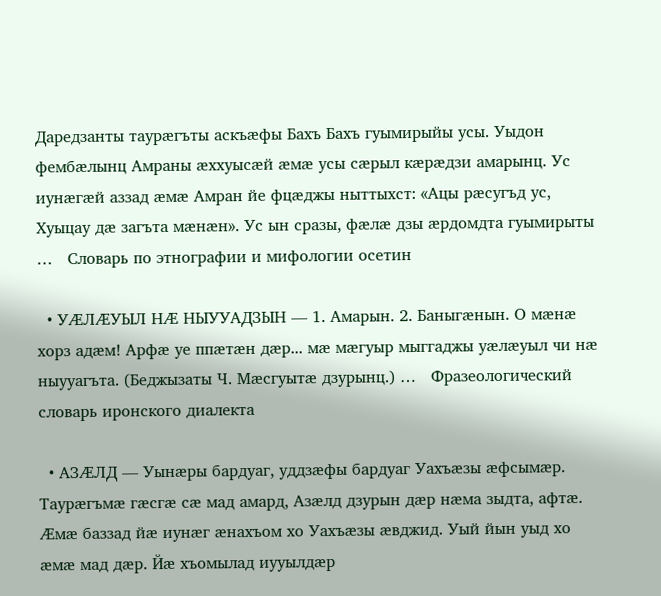Даредзанты таурæгъты аскъæфы Бахъ Бахъ гуымирыйы усы. Уыдон фембæлынц Амраны æххуысæй æмæ усы сæрыл кæрæдзи амарынц. Ус иунæгæй аззад æмæ Амран йе фцæджы ныттыхст: «Ацы рæсугъд ус, Хуыцау дæ загъта мæнæн». Ус ын сразы, фæлæ дзы æрдомдта гуымирыты …   Словарь по этнографии и мифологии осетин

  • УÆЛÆУЫЛ НÆ НЫУУАДЗЫН — 1. Амарын. 2. Баныгæнын. О мæнæ хорз адæм! Арфæ уе ппæтæн дæр... мæ мæгуыр мыггаджы уæлæуыл чи нæ ныууагъта. (Беджызаты Ч. Мæсгуытæ дзурынц.) …   Фразеологический словарь иронского диалекта

  • АЗÆЛД — Уынæры бардуаг, уддзæфы бардуаг Уахъæзы æфсымæр. Таурæгъмæ гæсгæ сæ мад амард, Азæлд дзурын дæр нæма зыдта, афтæ. Æмæ баззад йæ иунæг æнахъом хо Уахъæзы æвджид. Уый йын уыд хо æмæ мад дæр. Йæ хъомылад иууылдæр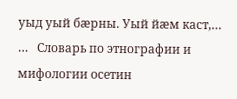уыд уый бæрны. Уый йæм каст,… …   Словарь по этнографии и мифологии осетин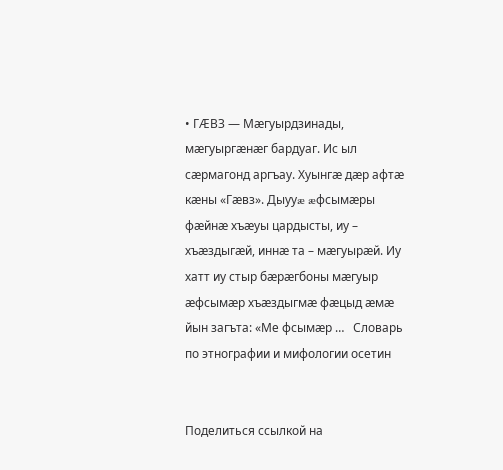• ГÆВЗ — Мæгуырдзинады, мæгуыргæнæг бардуаг. Ис ыл сæрмагонд аргъау. Хуынгæ дæр афтæ кæны «Гæвз». Дыууæ æфсымæры фæйнæ хъæуы цардысты, иу – хъæздыгæй, иннæ та – мæгуырæй. Иу хатт иу стыр бæрæгбоны мæгуыр æфсымæр хъæздыгмæ фæцыд æмæ йын загъта: «Ме фсымæр …   Словарь по этнографии и мифологии осетин


Поделиться ссылкой на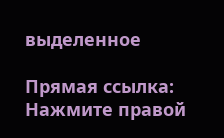выделенное

Прямая ссылка:
Нажмите правой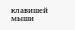клавишей мыши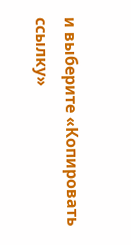и выберите «Копировать ссылку»